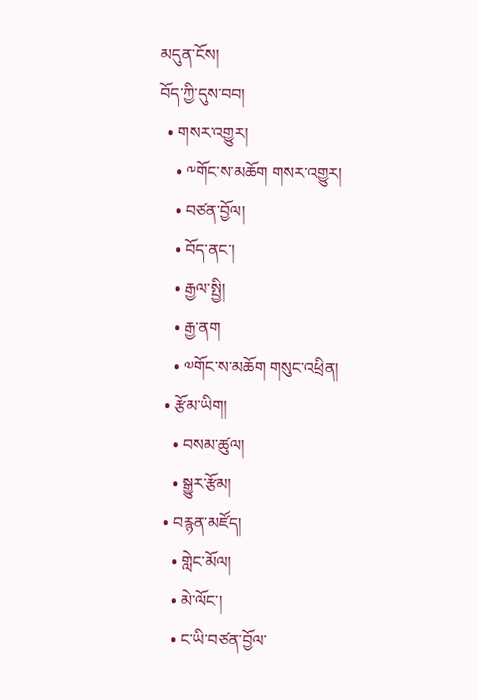མདུན་ངོས།
བོད་ཀྱི་དུས་བབ།
  • གསར་འགྱུར།
    • ༸གོང་ས་མཆོག གསར་འགྱུར།
    • བཙན་བྱོལ།
    • བོད་ནང་།
    • རྒྱལ་སྤྱི།
    • རྒྱ་ནག
    • ༧གོང་ས་མཆོག གསུང་འཕྲིན།
  • རྩོམ་ཡིག།
    • བསམ་ཚུལ།
    • སྒྱུར་རྩོམ།
  • བརྙན་མཛོད།
    • གླེང་མོལ།
    • མེ་ལོང་།
    • ང་ཡི་བཙན་བྱོལ་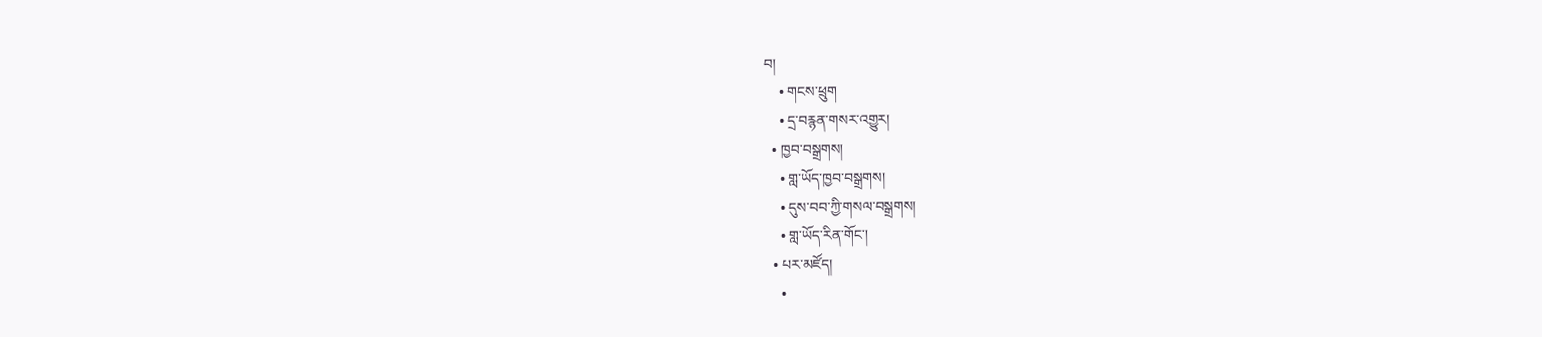བ།
    • གངས་ཕྲུག
    • དྲ་བརྙན་གསར་འགྱུར།
  • ཁྱབ་བསྒྲགས།
    • གླ་ཡོད་ཁྱབ་བསྒྲགས།
    • དུས་བབ་ཀྱི་གསལ་བསྒྲགས།
    • གླ་ཡོད་རིན་གོང་།
  • པར་མཛོད།
    •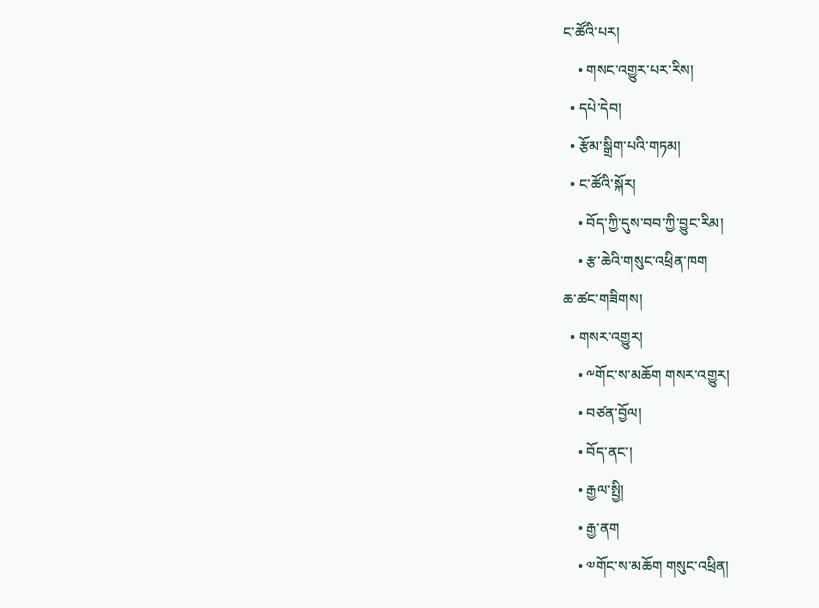ང་ཚོའི་པར།
    • གསང་འགྱུར་པར་རིས།
  • དཔེ་དེབ།
  • རྩོམ་སྒྲིག་པའི་གཏམ།
  • ང་ཚོའི་སྐོར།
    • བོད་ཀྱི་དུས་བབ་ཀྱི་བྱུང་རིམ།
    • རྩ་ཆེའི་གསུང་འཕྲིན་ཁག
ཆ་ཚང་གཟིགས།
  • གསར་འགྱུར།
    • ༸གོང་ས་མཆོག གསར་འགྱུར།
    • བཙན་བྱོལ།
    • བོད་ནང་།
    • རྒྱལ་སྤྱི།
    • རྒྱ་ནག
    • ༧གོང་ས་མཆོག གསུང་འཕྲིན།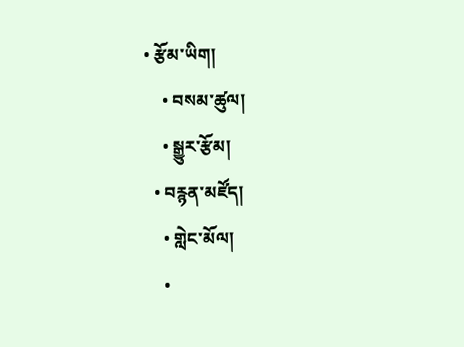• རྩོམ་ཡིག།
    • བསམ་ཚུལ།
    • སྒྱུར་རྩོམ།
  • བརྙན་མཛོད།
    • གླེང་མོལ།
    •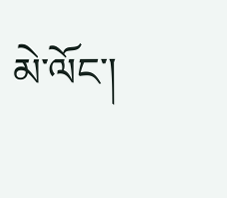མེ་ལོང་།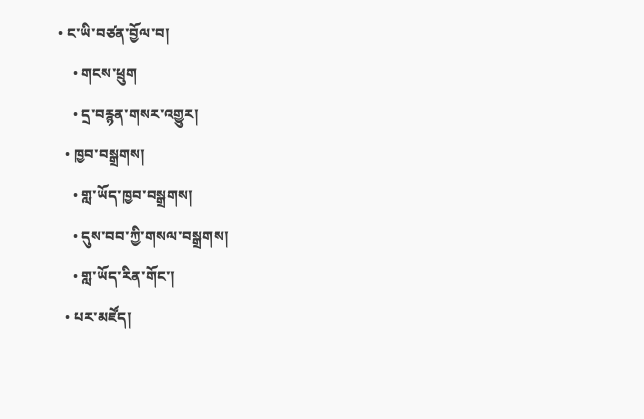• ང་ཡི་བཙན་བྱོལ་བ།
    • གངས་ཕྲུག
    • དྲ་བརྙན་གསར་འགྱུར།
  • ཁྱབ་བསྒྲགས།
    • གླ་ཡོད་ཁྱབ་བསྒྲགས།
    • དུས་བབ་ཀྱི་གསལ་བསྒྲགས།
    • གླ་ཡོད་རིན་གོང་།
  • པར་མཛོད།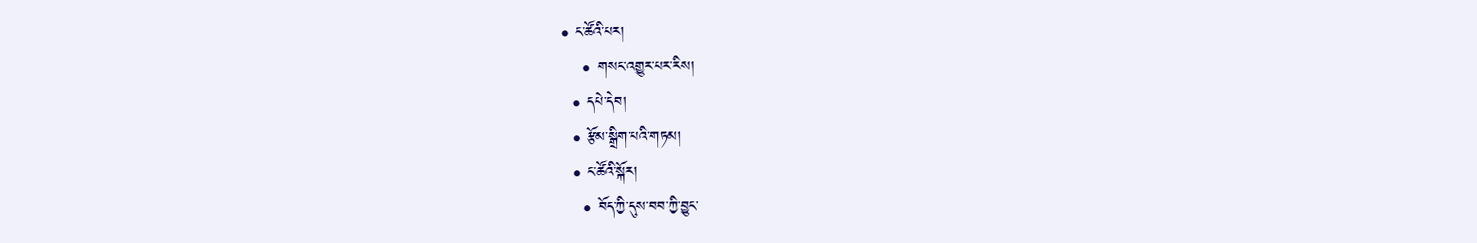• ང་ཚོའི་པར།
    • གསང་འགྱུར་པར་རིས།
  • དཔེ་དེབ།
  • རྩོམ་སྒྲིག་པའི་གཏམ།
  • ང་ཚོའི་སྐོར།
    • བོད་ཀྱི་དུས་བབ་ཀྱི་བྱུང་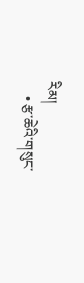རིམ།
    • རྩ་ཆེའི་གསུང་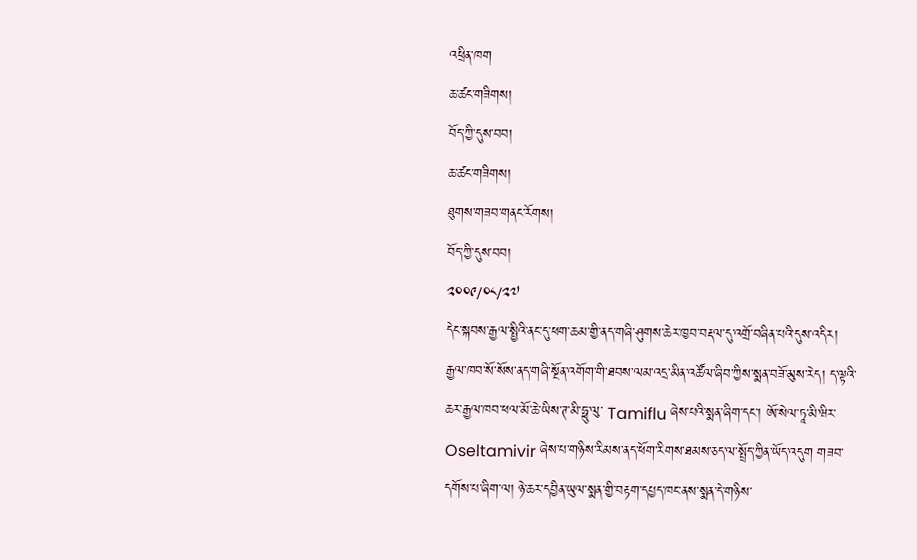འཕྲིན་ཁག
ཆ་ཚང་གཟིགས།
བོད་ཀྱི་དུས་བབ།
ཆ་ཚང་གཟིགས།
ཐུགས་གཟབ་གནང་རོགས།
བོད་ཀྱི་དུས་བབ།
༢༠༠༩/༠༨/༢༧
དེང་སྐབས་རྒྱལ་སྤྱིའི་ནང་དུ་ཕག་ཆམ་གྱི་ནད་གཞི་ཤུགས་ཆེར་ཁྱབ་བརྡལ་དུ་འགྲོ་བཞིན་པའི་དུས་འདིར། རྒྱལ་ཁབ་སོ་སོས་ནད་གཞི་སྔོན་འགོག་གི་ཐབས་ལམ་འདྲ་མིན་འཚོལ་ཞིབ་ཀྱིས་སྨན་བཟོ་མུས་རེད། ད་ལྟའི་ཆར་རྒྱལ་ཁབ་ཕལ་མོ་ཆེ་ཡིས་ཊ་མི་ཧྥུ་ལུ་ Tamiflu ཞེས་པའི་སྨན་ཞིག་དང་། ཨོ་སེལ་ཏཱ་མི་ཝིར་ Oseltamivir ཞེས་པ་གཉིས་རིམས་ནད་ཕོག་རིགས་ཐམས་ཅད་ལ་སྤྲོད་ཀྱིན་ཡོད་འདུག གཟབ་དགོས་པ་ཞིག་ལ། ཉེ་ཆར་དབྱིན་ཡུལ་སྨན་གྱི་བརྟག་དཔྱད་ཁང་ནས་སྨན་དེ་གཉིས་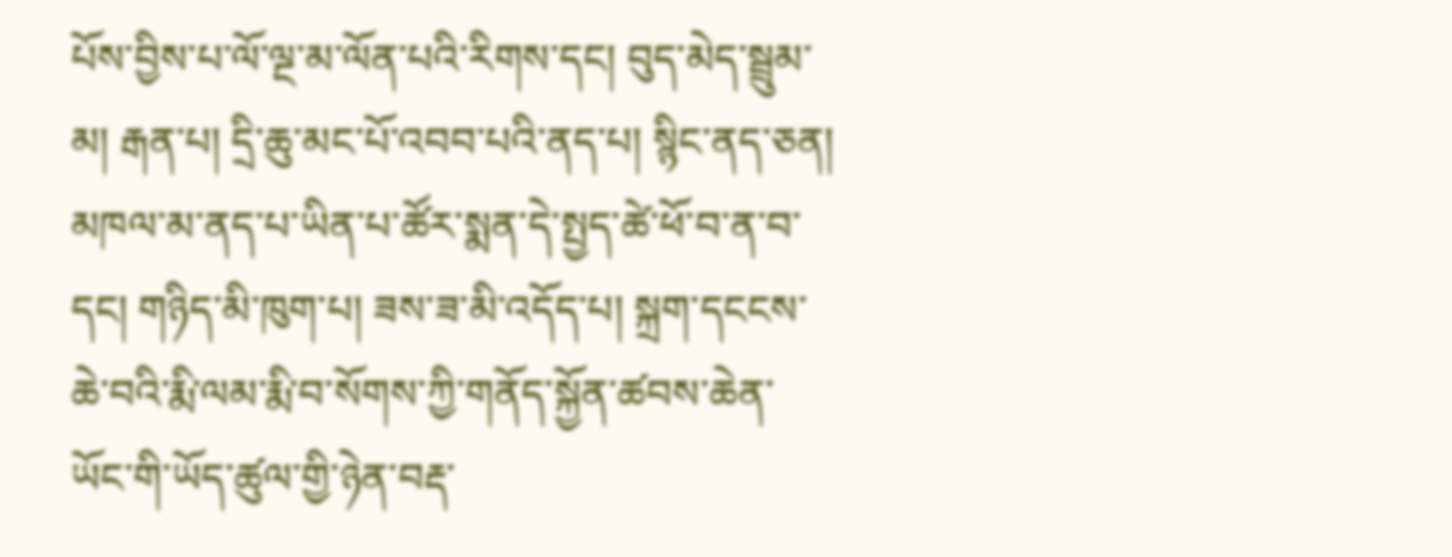པོས་བྱིས་པ་ལོ་ལྔ་མ་ལོན་པའི་རིགས་དང། བུད་མེད་སྦྲུམ་མ། རྒན་པ། དྲི་ཆུ་མང་པོ་འབབ་པའི་ནད་པ། སྙིང་ནད་ཅན། མཁལ་མ་ནད་པ་ཡིན་པ་ཚོར་སྨན་དེ་སྤྱད་ཚེ་ཕོ་བ་ན་བ་དང། གཉིད་མི་ཁུག་པ། ཟས་ཟ་མི་འདོད་པ། སྐྲག་དངངས་ཆེ་བའི་རྨི་ལམ་རྨི་བ་སོགས་ཀྱི་གནོད་སྐྱོན་ཚབས་ཆེན་ཡོང་གི་ཡོད་ཚུལ་གྱི་ཉེན་བརྡ་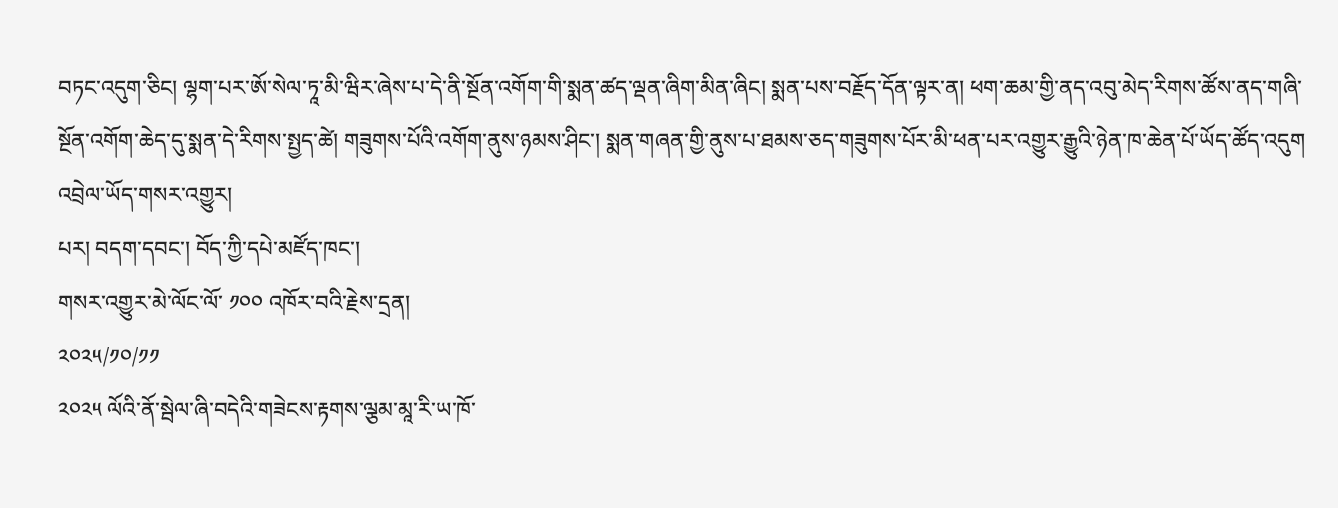བཏང་འདུག་ཅིང། ལྷག་པར་ཨོ་སེལ་ཏཱ་མི་ཝིར་ཞེས་པ་དེ་ནི་སྔོན་འགོག་གི་སྨན་ཚད་ལྡན་ཞིག་མིན་ཞིང། སྨན་པས་བརྗོད་དོན་ལྟར་ན། ཕག་ཆམ་གྱི་ནད་འབུ་མེད་རིགས་ཚོས་ནད་གཞི་སྔོན་འགོག་ཆེད་དུ་སྨན་དེ་རིགས་སྤྱད་ཚེ། གཟུགས་པོའི་འགོག་ནུས་ཉམས་ཤིང་། སྨན་གཞན་གྱི་ནུས་པ་ཐམས་ཅད་གཟུགས་པོར་མི་ཕན་པར་འགྱུར་རྒྱུའི་ཉེན་ཁ་ཆེན་པོ་ཡོད་ཚོད་འདུག
འབྲེལ་ཡོད་གསར་འགྱུར།
པར། བདག་དབང་། བོད་ཀྱི་དཔེ་མཛོད་ཁང་།
གསར་འགྱུར་མེ་ལོང་ལོ་ ༡༠༠ འཁོར་བའི་རྗེས་དྲན།
༢༠༢༥/༡༠/༡༡
༢༠༢༥ ལོའི་ནོ་སྦེལ་ཞི་བདེའི་གཟེངས་རྟགས་ལྕམ་མཱ་རི་ཡ་ཁོ་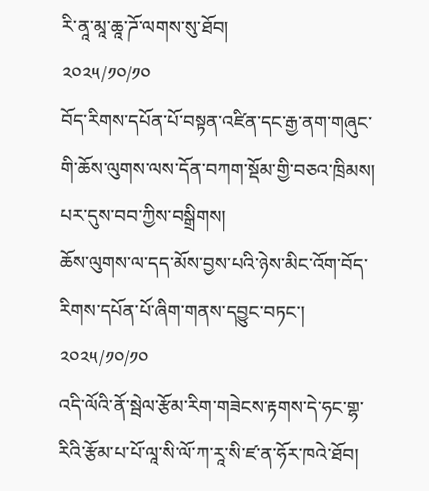རི་ནཱ་མཱ་ཆཱ་ཌོ་ལགས་སུ་ཐོབ།
༢༠༢༥/༡༠/༡༠
བོད་རིགས་དཔོན་པོ་བསྟན་འཛིན་དང་རྒྱ་ནག་གཞུང་གི་ཆོས་ལུགས་ལས་དོན་བཀག་སྡོམ་གྱི་བཅའ་ཁྲིམས། པར་དུས་བབ་ཀྱིས་བསྒྲིགས།
ཆོས་ལུགས་ལ་དད་མོས་བྱས་པའི་ཉེས་མིང་འོག་བོད་རིགས་དཔོན་པོ་ཞིག་གནས་དབྱུང་བཏང་།
༢༠༢༥/༡༠/༡༠
འདི་ལོའི་ནོ་སྦེལ་རྩོམ་རིག་གཟེངས་རྟགས་དེ་ཧང་གྷ་རིའི་རྩོམ་པ་པོ་ལཱ་སི་ལོ་ཀ་རཱ་སི་ཛ་ན་ཧོར་ཁའེ་ཐོབ།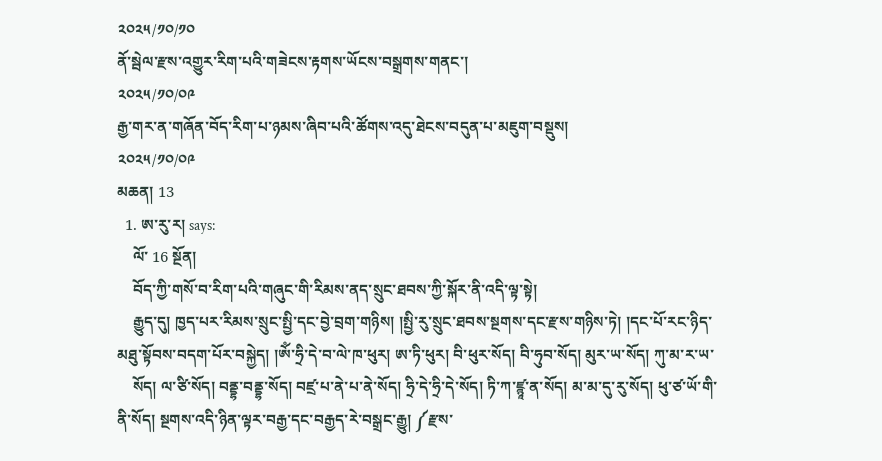༢༠༢༥/༡༠/༡༠
ནོ་སྦེལ་རྫས་འགྱུར་རིག་པའི་གཟེངས་རྟགས་ཡོངས་བསྒྲགས་གནང་།
༢༠༢༥/༡༠/༠༩
རྒྱ་གར་ན་གཞོན་བོད་རིག་པ་ཉམས་ཞིབ་པའི་ཚོགས་འདུ་ཐེངས་བདུན་པ་མཇུག་བསྡུས།
༢༠༢༥/༡༠/༠༩
མཆན། 13
  1. ཨ་རུ་ར། says:
    ལོ་ 16 སྔོན།
    བོད་ཀྱི་གསོ་བ་རིག་པའི་གཞུང་གི་རིམས་ནད་སྲུང་ཐབས་ཀྱི་སྐོར་ནི་འདི་ལྟ་སྟེ།
    རྒྱུད་དུ། ཁྱད་པར་རིམས་སྲུང་སྤྱི་དང་བྱེ་བྲག་གཉིས། །སྤྱི་རུ་སྲུང་ཐབས་སྔགས་དང་རྫས་གཉིས་ཏེ། །དང་པོ་རང་ཉིད་མཐུ་སྟོབས་བདག་པོར་བསྐྱེད། །ཨོཾ་ཧྲི་དེ་བ་ལེ་ཁ་ཕུར། ཨ་ཏི་ཕུར། བི་ཕུར་སོད། བི་ཧུབ་སོད། མུར་ཡ་སོད། ཀུ་མ་ར་ཡ་
    སོད། ལ་ཙི་སོད། བནྡྷ་བནྡྷ་སོད། བཛྲ་པ་ནེ་པ་ནེ་སོད། ཧྲི་དེ་ཧྲི་དེ་སོད། ཏི་ཀ་ཛྙཱ་ན་སོད། མ་མ་དུ་རུ་སོད། ཕུ་ཙ་ཡོ་གི་ནི་སོད། སྔགས་འདི་ཉིན་ལྟར་བརྒྱ་དང་བརྒྱད་རེ་བསྒྲང་རྒྱུ། ༼རྫས་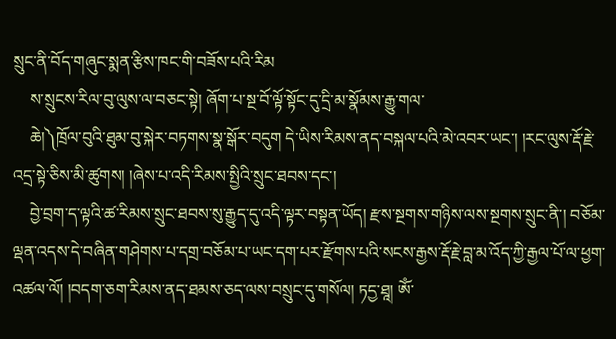སྲུང་ནི་བོད་གཞུང་སྨན་རྩིས་ཁང་གི་བཟོས་པའི་རིམ
    ས་སྲུངས་རིལ་བུ་ལུས་ལ་བཅང་སྟེ། ཞོག་པ་སྔ་བོ་ལྟོ་སྟོང་དུ་དྲི་མ་སྣོམས་རྒྱུ་གལ་
    ཆེ།༽ཁྲོལ་བུའི་ཐུམ་བུ་སྐེར་བཏགས་སྣ་སྒོར་བདུག དེ་ཡིས་རིམས་ནད་བསྐལ་པའི་མེ་འབར་ཡང་། །རང་ལུས་རྡོ་རྗེ་འདྲ་སྟེ་ཅིས་མི་ཚུགས། །ཞེས་པ་འདི་རིམས་སྤྱིའི་སྲུང་ཐབས་དང་།
    བྱེ་བྲག་ད་ལྟའི་ཚ་རིམས་སྲུང་ཐབས་སུ་རྒྱུད་དུ་འདི་ལྟར་བསྟན་ཡོད། རྫས་སྔགས་གཉིས་ལས་སྔགས་སྲུང་ནི་། བཅོམ་ལྡན་འདས་དེ་བཞིན་གཤེགས་པ་དགྲ་བཅོམ་པ་ཡང་དག་པར་རྫོགས་པའི་སངས་རྒྱས་རྡོ་རྗེ་བླ་མ་འོད་ཀྱི་རྒྱལ་པོ་ལ་ཕྱག་འཚལ་ལོ། །བདག་ཅག་རིམས་ནད་ཐམས་ཅད་ལས་བསྲུང་དུ་གསོལ། ཏདྱ་ཐཱ། ཨོཾ་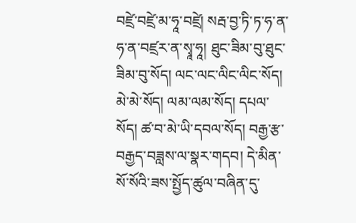བཛྲེ་བཛྲེ་མ་ཧཱ་བཛྲེ། སརྦ་བྱ་ཏི་ཏ་ཧ་ན་ཧ་ན་བཛྲར་ན་སྭཱ་ཧཱ། ཐུང་ཟིམ་བུ་ཐུང་ཟིམ་བུ་སོད། ལང་ལང་ལིང་ལིང་སོད། མེ་མེ་སོད། ལམ་ལམ་སོད། དཔལ་སོད། ཚ་བ་མེ་ཡི་དབལ་སོད། བརྒྱ་རྩ་བརྒྱད་བཟླས་ལ་སྣར་གདབ། དེ་མིན་སོ་སོའི་ཟས་སྤྱོད་ཚུལ་བཞིན་དུ་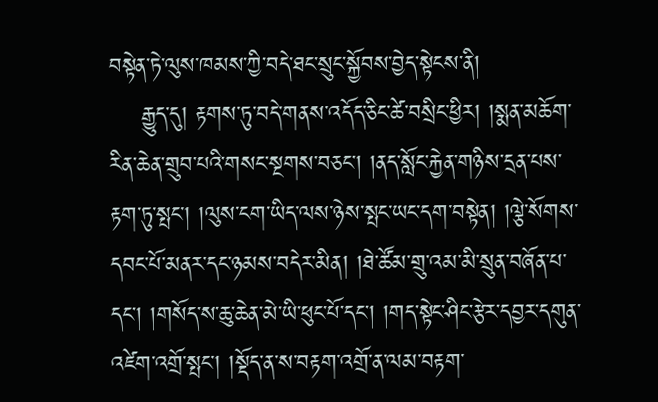བསྟེན་ཏེ་ལུས་ཁམས་ཀྱི་བདེ་ཐང་སྲུང་སྐྱོབས་བྱེད་སྟེངས་ནི།
    རྒྱུད་དུ། རྟགས་ཏུ་བདེ་གནས་འདོད་ཅིང་ཚེ་བསྲིང་ཕྱིར། །སྨན་མཆོག་རིན་ཆེན་གྲུབ་པའི་གསང་སྔགས་བཅང་། །ནད་སློང་རྐྱེན་གཉིས་དྲན་པས་རྟག་ཏུ་སྤང་། །ལུས་ངག་ཡིད་ལས་ཉེས་སྤང་ཡང་དག་བསྟེན། །ལྕེ་སོགས་དབང་པོ་མནར་དང་ཉམས་བདེར་མིན། །ཐེ་ཚོམ་གྲུ་འམ་མི་སྲུན་བཞོན་པ་དང་། །གསོད་ས་ཆུ་ཆེན་མེ་ཡི་ཕུང་པོ་དང་། །གད་སྟེང་ཤིང་རྩེར་དབྱར་དགུན་འཛེག་འགྲོ་སྤང་། །སྡོད་ན་ས་བརྟག་འགྲོ་ན་ལམ་བརྟག་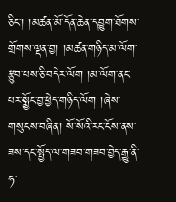ཅིང་། །མཚན་མོ་དོན་ཆེན་དབྱུག་ཐོགས་གྲོགས་ལྡན་བྱ། །མཚན་གཉིད་མ་ལོག་རྩུབ་པས་ཅི་བདེར་ལོག །མ་ལོག་ནང་པར་སྨྱོང་བྱ་ཕྱེད་གཉིད་ལོག །ཞེས་གསུངས་བཞིན། སོ་སོའི་རང་ངོས་ནས་ཟས་དང་སྤྱོད་ལ་གཟབ་གཟབ་བྱེད་རྒྱུ་ནི་ཧ་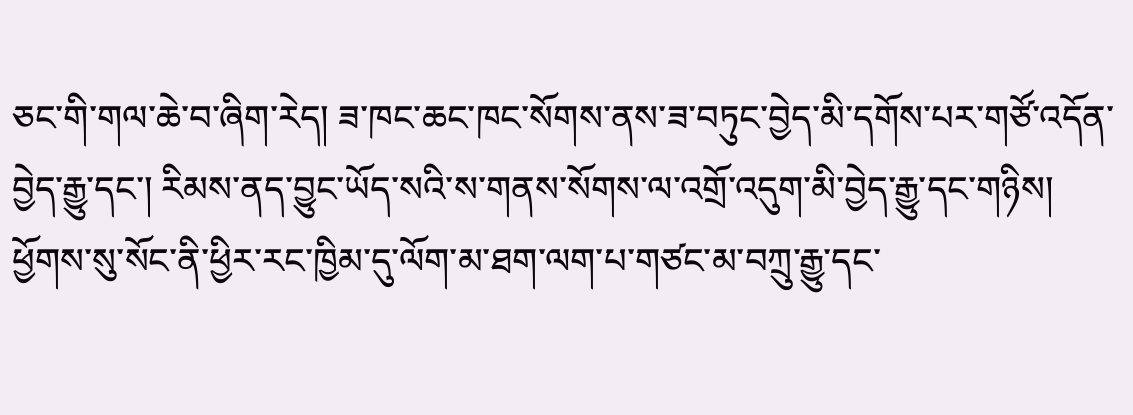ཅང་གི་གལ་ཆེ་བ་ཞིག་རེད། ཟ་ཁང་ཆང་ཁང་སོགས་ནས་ཟ་བཏུང་བྱེད་མི་དགོས་པར་གཙོ་འདོན་བྱེད་རྒྱུ་དང་། རིམས་ནད་བྱུང་ཡོད་སའི་ས་གནས་སོགས་ལ་འགྲོ་འདུག་མི་བྱེད་རྒྱུ་དང་གཉིས། ཕྱོགས་སུ་སོང་ནི་ཕྱིར་རང་ཁྱིམ་དུ་ལོག་མ་ཐག་ལག་པ་གཙང་མ་བཀྲུ་རྒྱུ་དང་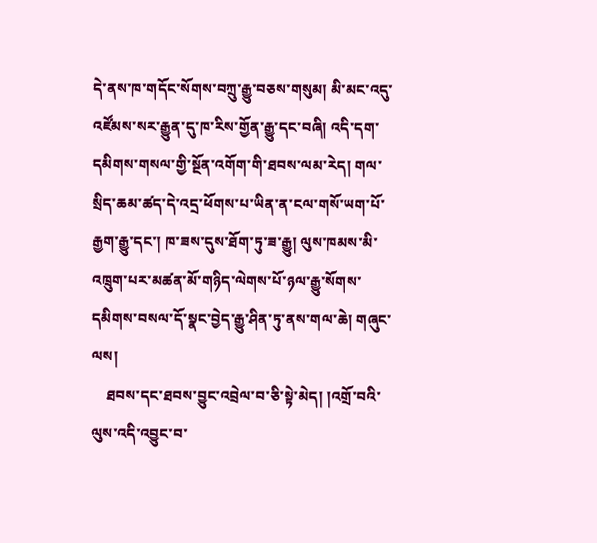དེ་ནས་ཁ་གདོང་སོགས་བཀྲུ་རྒྱུ་བཅས་གསུམ། མི་མང་འདུ་འཛོམས་སར་རྒྱུན་དུ་ཁ་རིས་གྱོན་རྒྱུ་དང་བཞི། འདི་དག་དམིགས་གསལ་གྱི་སྔོན་འགོག་གི་ཐབས་ལམ་རེད། གལ་སྲིད་ཆམ་ཚད་དེ་འདྲ་ཕོགས་པ་ཡིན་ན་ངལ་གསོ་ཡག་པོ་རྒྱག་རྒྱུ་དང་། ཁ་ཟས་དུས་ཐོག་ཏུ་ཟ་རྒྱུ། ལུས་ཁམས་མི་འཁྲུག་པར་མཚན་མོ་གཉིད་ལེགས་པོ་ཉལ་རྒྱུ་སོགས་དམིགས་བསལ་དོ་སྣང་བྱེད་རྒྱུ་ཤིན་ཏུ་ནས་གལ་ཆེ། གཞུང་ལས།
    ཐབས་དང་ཐབས་བྱུང་འབྲེལ་བ་ཅི་སྟེ་མེད། །འགྲོ་བའི་ལུས་འདི་འབྱུང་བ་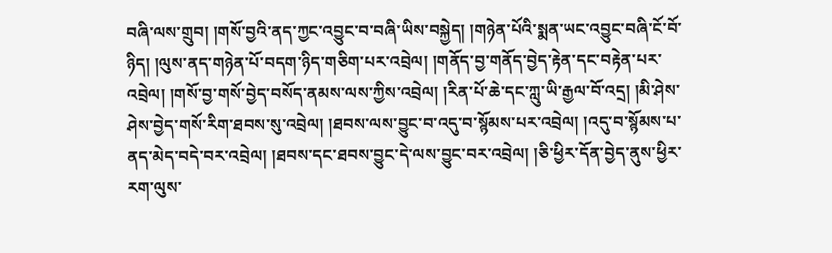བཞི་ལས་གྲུབ། །གསོ་བྱའི་ནད་ཀྱང་འབྱུང་བ་བཞི་ཡིས་བསྐྱེད། །གཉེན་པོའི་སྨན་ཡང་འབྱུང་བཞི་ངོ་བོ་ཉིད། །ལུས་ནད་གཉེན་པོ་བདག་ཉིད་གཅིག་པར་འབྲེལ། །གནོད་བྱ་གནོད་བྱེད་རྟེན་དང་བརྟེན་པར་འབྲེལ། །གསོ་བྱ་གསོ་བྱེད་བསོད་ནམས་ལས་ཀྱིས་འབྲེལ། །རིན་པོ་ཆེ་དང་ཀླུ་ཡི་རྒྱལ་བོ་འདྲ། །མི་ཤེས་ཤེས་བྱེད་གསོ་རིག་ཐབས་སུ་འབྲེལ། །ཐབས་ལས་བྱུང་བ་འདུ་བ་སྙོམས་པར་འབྲེལ། །འདུ་བ་སྙོམས་པ་ནད་མེད་བདེ་བར་འབྲེལ། །ཐབས་དང་ཐབས་བྱུང་དེ་ལས་བྱུང་བར་འབྲེལ། །ཅི་ཕྱིར་དོན་བྱེད་ནུས་ཕྱིར་རག་ལུས་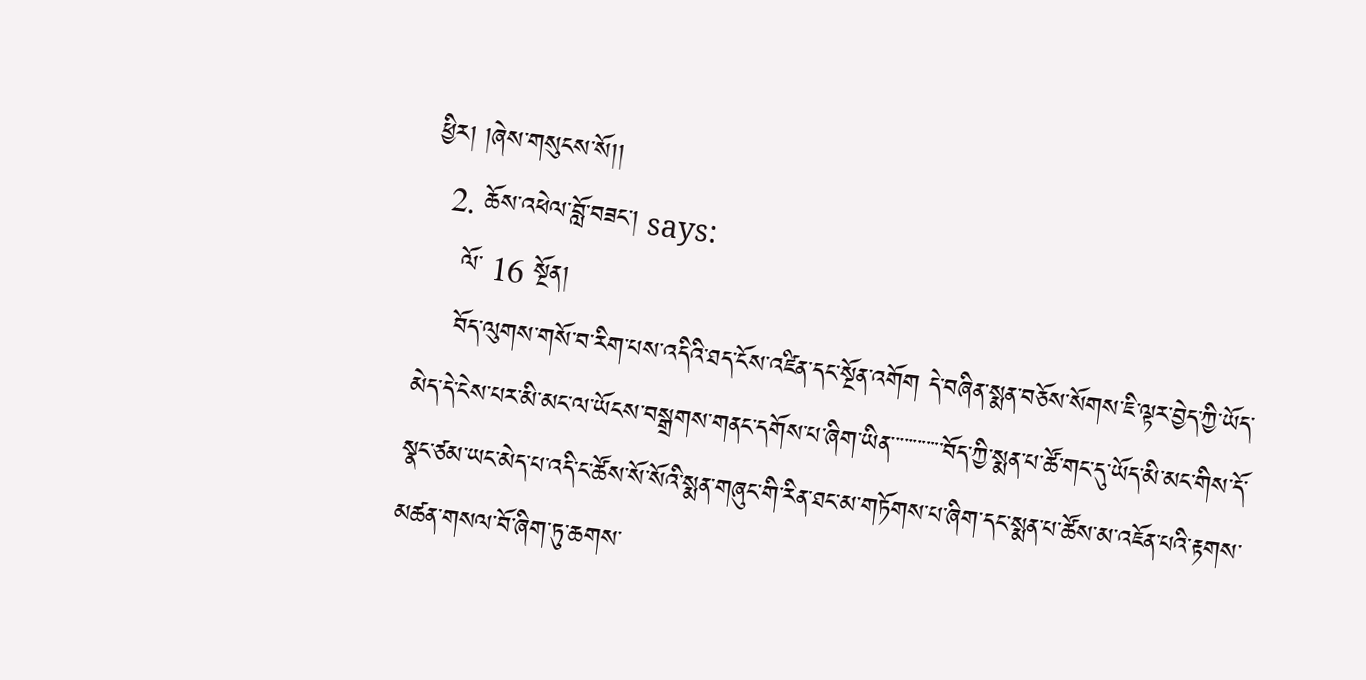ཕྱིར། །ཞེས་གསུངས་སོ།།
  2. ཆོས་འཕེལ་བློ་བཟང་། says:
    ལོ་ 16 སྔོན།
    བོད་ལུགས་གསོ་བ་རིག་པས་འདིའི་ཐད་ངོས་འཛིན་དང་སྔོན་འགོག དེ་བཞིན་སྨན་བཅོས་སོགས་ཇི་ལྟར་བྱེད་ཀྱི་ཡོད་མེད་དེ་ངེས་པར་མི་མང་ལ་ཡོངས་བསྒྲགས་གནང་དགོས་པ་ཞིག་ཡིན་་་་་་་་་་་་བོད་ཀྱི་སྨན་པ་ཚོ་གང་དུ་ཡོད་མི་མང་གིས་དོ་སྣང་ཙམ་ཡང་མེད་པ་འདི་ང་ཚོས་སོ་སོའི་སྨན་གཞུང་གི་རིན་ཐང་མ་གཏོགས་པ་ཞིག་དང་སྨན་པ་ཚོས་མ་འཇོན་པའི་རྟགས་མཚན་གསལ་བོ་ཞིག་ཏུ་ཆགས་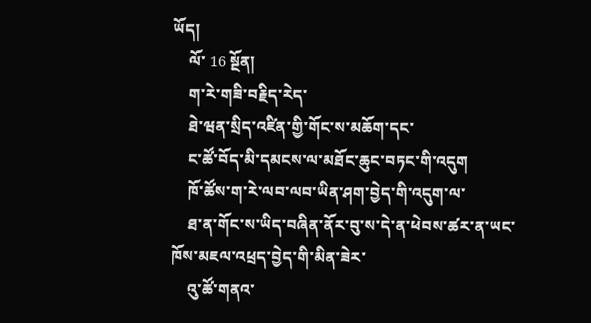ཡོད།
    ལོ་ 16 སྔོན།
    ག་རེ་གཟི་བརྗིད་རེད་
    ཐེ་ཝན་སྲིད་འཛིན་གྱི་གོང་ས་མཆོག་དང་
    ང་ཚོ་བོད་མི་དམངས་ལ་མཐོང་ཆུང་བཏང་གི་འདུག
    ཁོ་ཚོས་ག་རེ་ལབ་ལབ་ཡིན་ཤག་བྱེད་གི་འདུག་ལ་
    ཐ་ན་གོང་ས་ཡིད་བཞིན་ནོར་བུ་ས་དེ་ན་ཕེབས་ཚར་ན་ཡང་ཁོས་མཇལ་འཕྲད་བྱེད་གི་མིན་ཟེར་
    འུ་ཚོ་གནའ་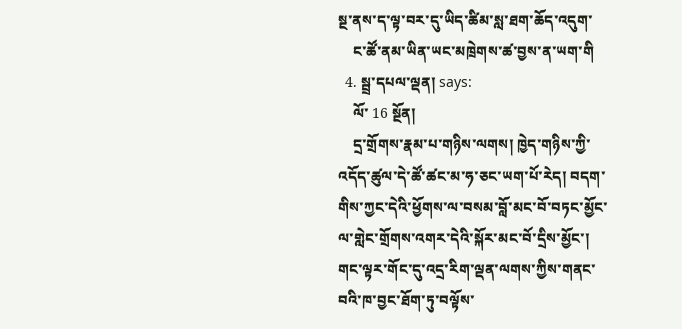སྔ་ནས་ད་ལྟ་བར་དུ་ཡིད་ཚིམ་སླ་ཐག་ཆོད་འདུག་
    ང་ཚོ་ནམ་ཡིན་ཡང་མཁྲེགས་ཚ་བྱས་ན་ཡག་གི
  4. སྦྲ་དཔལ་ལྡན། says:
    ལོ་ 16 སྔོན།
    དྲ་གྲོགས་རྣམ་པ་གཉིས་ལགས། ཁྱེད་གཉིས་ཀྱི་འདོད་ཚུལ་དེ་ཚོ་ཚང་མ་ཧ་ཅང་ཡག་པོ་རེད། བདག་གིས་ཀྱང་དེའི་ཕྱོགས་ལ་བསམ་བློ་མང་བོ་བཏང་མྱོང་ལ་གླེང་གྲོགས་འགར་དེའི་སྐོར་མང་བོ་དྲིས་མྱོང་། གང་ལྟར་གོང་དུ་འདྲ་རིག་ལྡན་ལགས་ཀྱིས་གནང་བའི་ཁ་བྱང་ཐོག་ཏུ་བལྟོས་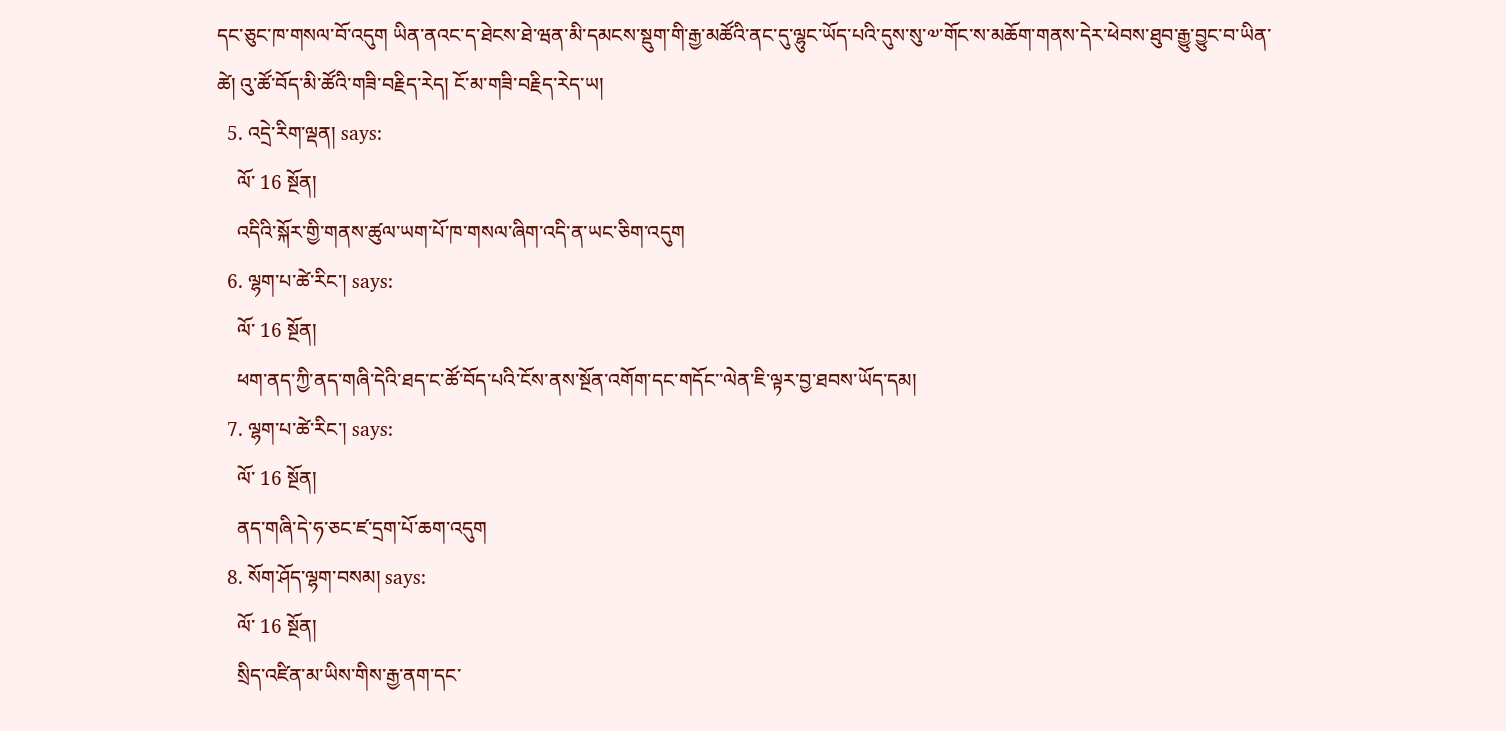དང་ཅུང་ཁ་གསལ་བོ་འདུག ཡིན་ནའང་ད་ཐེངས་ཐེ་ཝན་མི་དམངས་སྡུག་གི་རྒྱ་མཚོའི་ནང་དུ་ལྷུང་ཡོད་པའི་དུས་སུ་༧་གོང་ས་མཆོག་གནས་དེར་ཕེབས་ཐུབ་རྒྱུ་བྱུང་བ་ཡིན་ཚེ། འུ་ཚོ་བོད་མི་ཚོའི་གཟི་བརྗིད་རེད། ངོ་མ་གཟི་བརྗིད་རེད་ཡ།
  5. འདྲེ་རིག་ལྡན། says:
    ལོ་ 16 སྔོན།
    འདིའི་སྐོར་གྱི་གནས་ཚུལ་ཡག་པོ་ཁ་གསལ་ཞིག་འདི་ན་ཡང་ཅིག་འདུག
  6. ལྷག་པ་ཚེ་རིང་། says:
    ལོ་ 16 སྔོན།
    ཕག་ནད་ཀྱི་ནད་གཞི་དེའི་ཐད་ང་ཚོ་བོད་པའི་ངོས་ནས་སྔོན་འགོག་དང་གདོང་་ལེན་ཇི་ལྟར་བྱ་ཐབས་ཡོད་དམ།
  7. ལྷག་པ་ཚེ་རིང་། says:
    ལོ་ 16 སྔོན།
    ནད་གཞི་དེ་ཧ་ཅང་ཛ་དྲག་པོ་ཆག་འདུག
  8. སོག་ཤོད་ལྷག་བསམ། says:
    ལོ་ 16 སྔོན།
    སྲིད་འཛིན་མ་ཡིས་གིས་རྒྱ་ནག་དང་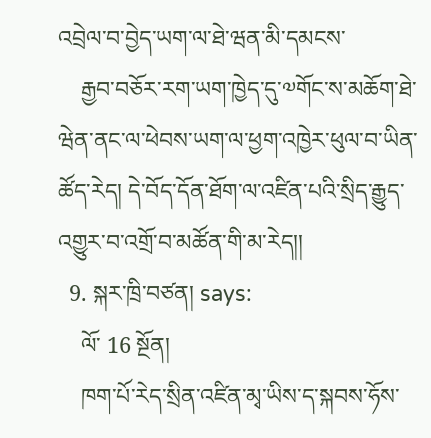འབྲེལ་བ་བྱེད་ཡག་ལ་ཐེ་ཝན་མི་དམངས་
    རྒྱབ་བཅོར་རག་ཡག་ཁྱེད་དུ་༧གོང་ས་མཆོག་ཐེ་ཝེན་ནང་ལ་ཕེབས་ཡག་ལ་ཕྱག་འཁྱེར་ཕུལ་བ་ཡིན་ཚོད་རེད། དེ་བོད་དོན་ཐོག་ལ་འཛིན་པའི་སྲིད་རྒྱུད་འགྱུར་བ་འགྲོ་བ་མཚོན་གི་མ་རེད།།
  9. སྐར་ཁྲི་བཙན། says:
    ལོ་ 16 སྔོན།
    ཁག་པོ་རེད་སྲིན་འཛིན་མྭ་ཡིས་ད་སྐབས་ཧོས་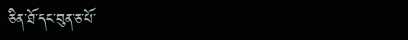ཅིན་ཐོ་དང་བུན་ཅ་པོ་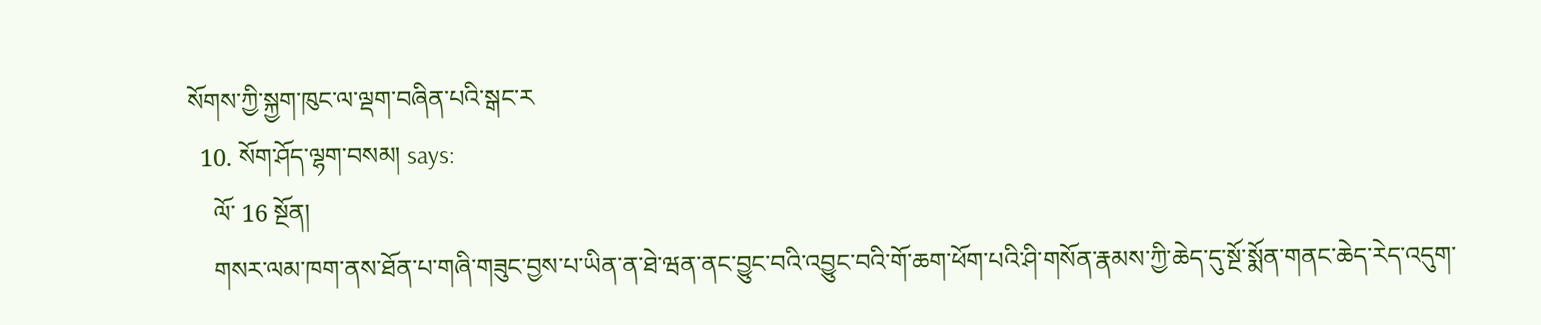སོགས་ཀྱི་སྐྱག་ཁུང་ལ་ལྡག་བཞིན་པའི་སྒང་ར
  10. སོག་ཤོད་ལྷག་བསམ། says:
    ལོ་ 16 སྔོན།
    གསར་ལམ་ཁག་ནས་ཐོན་པ་གཞི་གཟུང་བྱས་པ་ཡིན་ན་ཐེ་ཝན་ནང་བྱུང་བའི་འབྱུང་བའི་གོ་ཆག་ཕོག་པའི་ཤི་གསོན་རྣམས་ཀྱི་ཆེད་དུ་སྔོ་སྨོན་གནང་ཆེད་རེད་འདུག་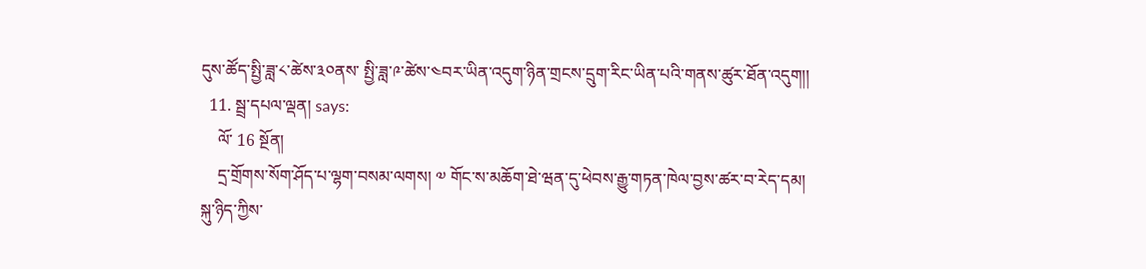དུས་ཚོད་སྤྱི་ཟླ་༨་ཚེས་༣༠ནས་ སྤྱི་ཟླ་༩་ཚེས་༤བར་ཡིན་འདུག་ཉིན་གྲངས་དྲུག་རིང་ཡིན་པའི་གནས་ཚུར་ཐོན་འདུག།།
  11. སྦྲ་དཔལ་ལྡན། says:
    ལོ་ 16 སྔོན།
    དྲ་གྲོགས་སོག་ཤོད་པ་ལྷག་བསམ་ལགས། ༧ གོང་ས་མཆོག་ཐེ་ཝན་དུ་ཕེབས་རྒྱུ་གཏན་ཁེལ་བྱས་ཚར་བ་རེད་དམ། སྐུ་ཉིད་ཀྱིས་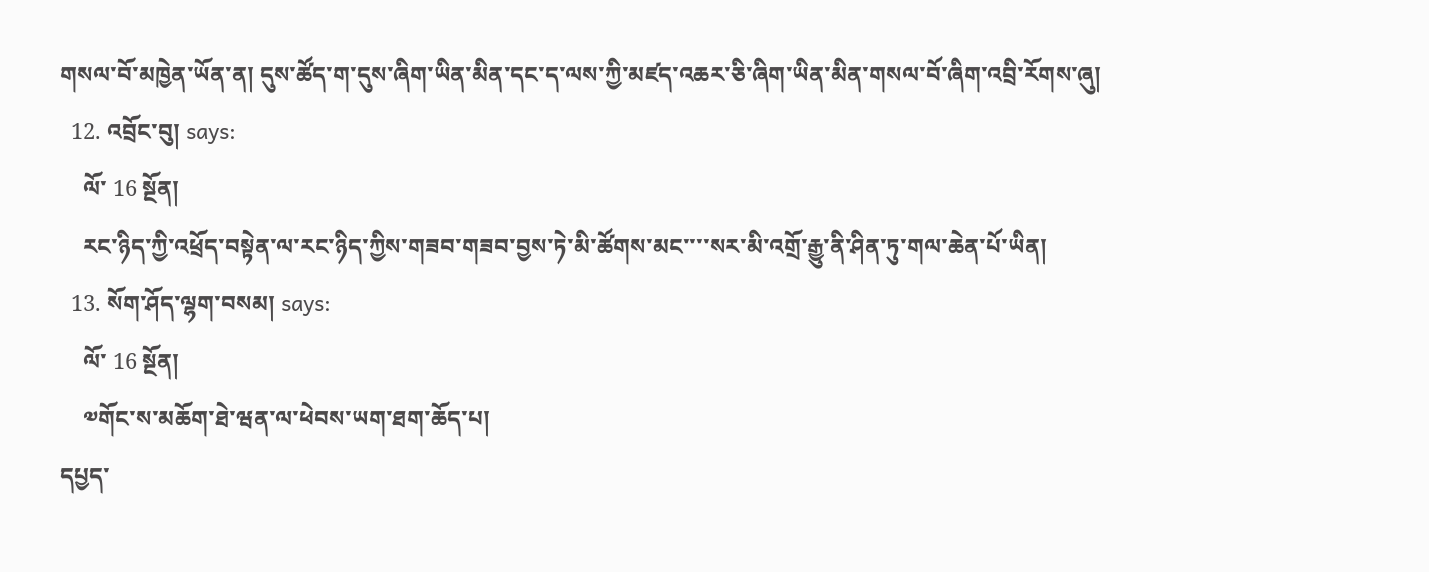གསལ་བོ་མཁྱེན་ཡོན་ན། དུས་ཚོད་ག་དུས་ཞིག་ཡིན་མིན་དང་ད་ལས་ཀྱི་མཛད་འཆར་ཅི་ཞིག་ཡིན་མིན་གསལ་བོ་ཞིག་འབྲི་རོགས་ཞུ།
  12. འབྲོང་བུ། says:
    ལོ་ 16 སྔོན།
    རང་ཉིད་ཀྱི་འཕྲོད་བསྟེན་ལ་རང་ཉིད་ཀྱིས་གཟབ་གཟབ་བྱས་ཏེ་མི་ཚོགས་མང་་་་སར་མི་འགྲོ་རྒྱུ་ནི་ཤིན་ཏུ་གལ་ཆེན་པོ་ཡིན།
  13. སོག་ཤོད་ལྷག་བསམ། says:
    ལོ་ 16 སྔོན།
    ༧གོང་ས་མཆོག་ཐེ་ཝན་ལ་ཕེབས་ཡག་ཐག་ཆོད་པ།
དཔྱད་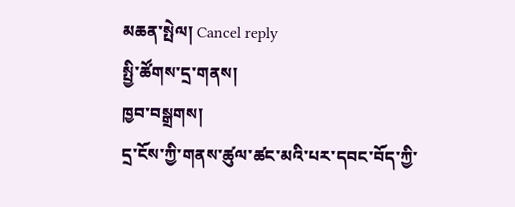མཆན་སྤེལ། Cancel reply
སྤྱི་ཚོགས་དྲ་གནས།
ཁྱབ་བསྒྲགས།
དྲ་ངོས་ཀྱི་གནས་ཚུལ་ཚང་མའི་པར་དབང་བོད་ཀྱི་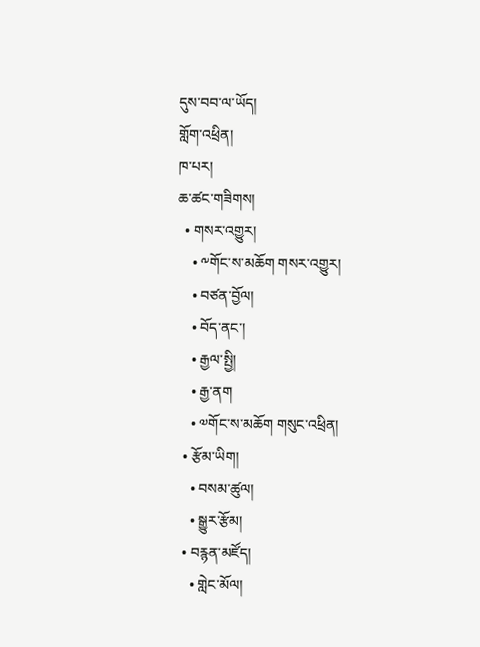དུས་བབ་ལ་ཡོད།
གློག་འཕྲིན།
ཁ་པར།
ཆ་ཚང་གཟིགས།
  • གསར་འགྱུར།
    • ༸གོང་ས་མཆོག གསར་འགྱུར།
    • བཙན་བྱོལ།
    • བོད་ནང་།
    • རྒྱལ་སྤྱི།
    • རྒྱ་ནག
    • ༧གོང་ས་མཆོག གསུང་འཕྲིན།
  • རྩོམ་ཡིག།
    • བསམ་ཚུལ།
    • སྒྱུར་རྩོམ།
  • བརྙན་མཛོད།
    • གླེང་མོལ།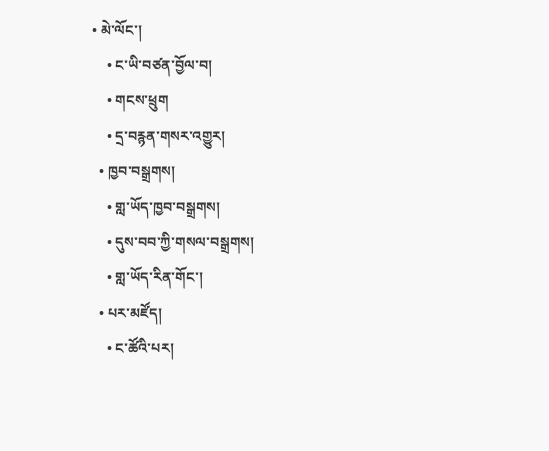• མེ་ལོང་།
    • ང་ཡི་བཙན་བྱོལ་བ།
    • གངས་ཕྲུག
    • དྲ་བརྙན་གསར་འགྱུར།
  • ཁྱབ་བསྒྲགས།
    • གླ་ཡོད་ཁྱབ་བསྒྲགས།
    • དུས་བབ་ཀྱི་གསལ་བསྒྲགས།
    • གླ་ཡོད་རིན་གོང་།
  • པར་མཛོད།
    • ང་ཚོའི་པར།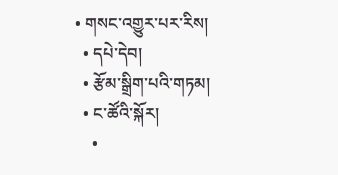• གསང་འགྱུར་པར་རིས།
  • དཔེ་དེབ།
  • རྩོམ་སྒྲིག་པའི་གཏམ།
  • ང་ཚོའི་སྐོར།
    •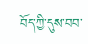བོད་ཀྱི་དུས་བབ་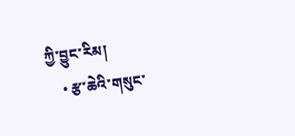ཀྱི་བྱུང་རིམ།
    • རྩ་ཆེའི་གསུང་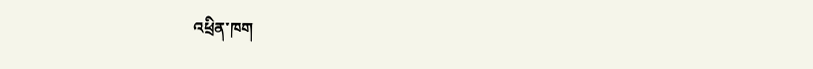འཕྲིན་ཁག